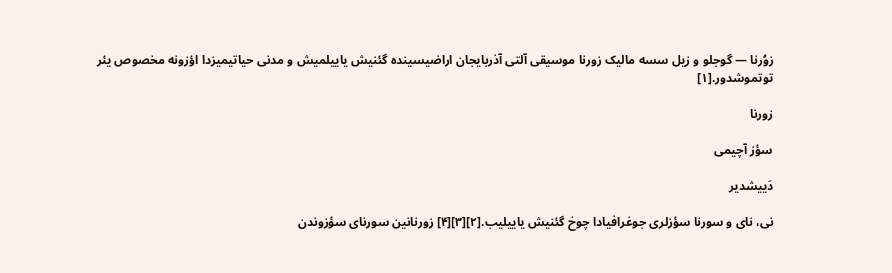زوُرنا — گوجلو و زیل سسه مالیک زورنا موسیقی آلتی آذربایجان اراضیسینده گئنیش یاییلمیش و مدنی حیاتیمیزدا اؤزونه مخصوص یئر توتموشدور.[۱]

زورنا

سؤز آچیمی

دَییشدیر

نی، نای و سورنا سؤزلری جوغرافیادا چوخ گئنیش یاییلیب.[۲][۳][۴] زورنانین سورنای سؤزوندن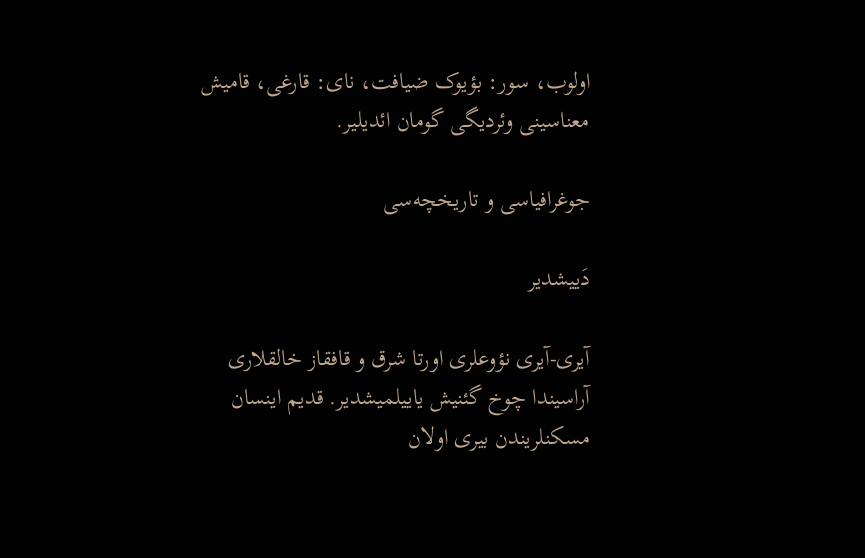اولوب، سور: بؤیوک ضیافت، نای: قارغی، قامیش معناسینی وئردیگی گومان ائدیلیر.

جوغرافیاسی و تاریخچه‌سی

دَییشدیر

آیری-آیری نؤوعلری اورتا شرق و قافقاز خالقلاری آراسیندا چوخ گئنیش یاییلمیشدیر. قدیم اینسان مسکنلریندن بیری اولان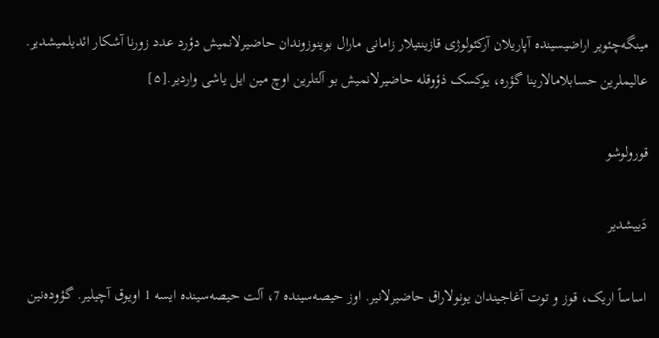مینگه‌چئویر اراضیسینده آپاریلان آرکئولوژی قازینتیلار زامانی مارال بوینوزوندان حاضیرلانمیش دؤرد عدد زورنا آشکار ائدیلمیشدیر. عالیملرین حسابلامالارینا گؤره، یوکسک ذؤوقله حاضیرلانمیش بو آلتلرین اوچ مین ایل یاشی واردیر.[۵]

قورولوشو

دَییشدیر

اساساً اریک، قوز و توت آغاجیندان یونولاراق حاضیرلانیر. اوز حیصه‌سینده 7، آلت حیصه‌سینده ایسه 1 اویوق آچیلیر. گؤوده‌نین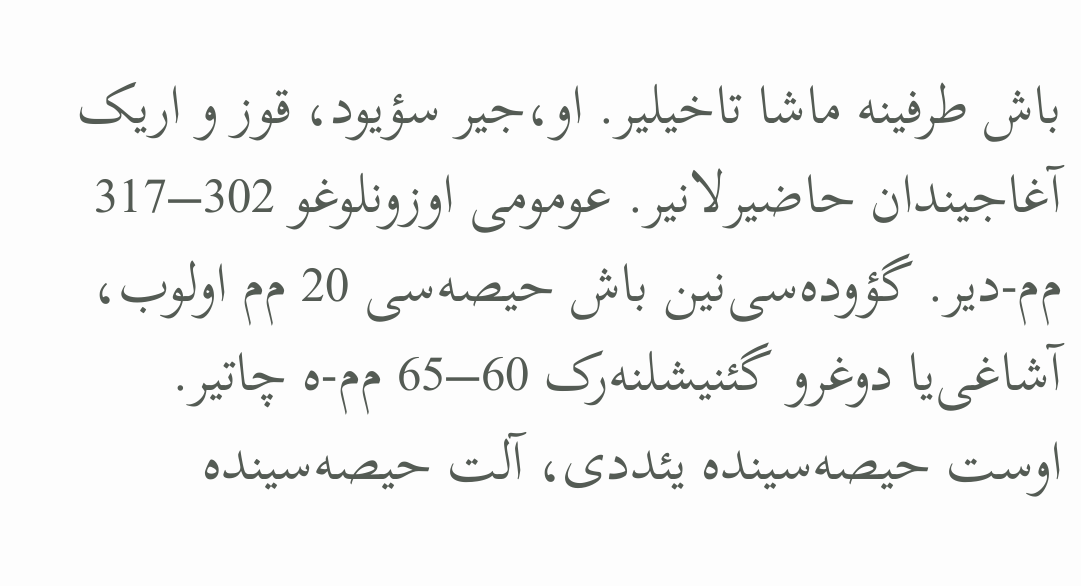باش طرفینه ماشا تاخیلیر. او،جیر سؤیود، قوز و اریک آغاجیندان حاضیرلانیر. عومومی اوزونلوغو 302–317 م‌م-دیر. گؤوده‌سی‌نین باش حیصه‌سی 20 م‌م اولوب، آشاغی‌یا دوغرو گئنیشلنه‌رک 60–65 م‌م-ه چاتیر. اوست حیصه‌سینده یئددی، آلت حیصه‌سینده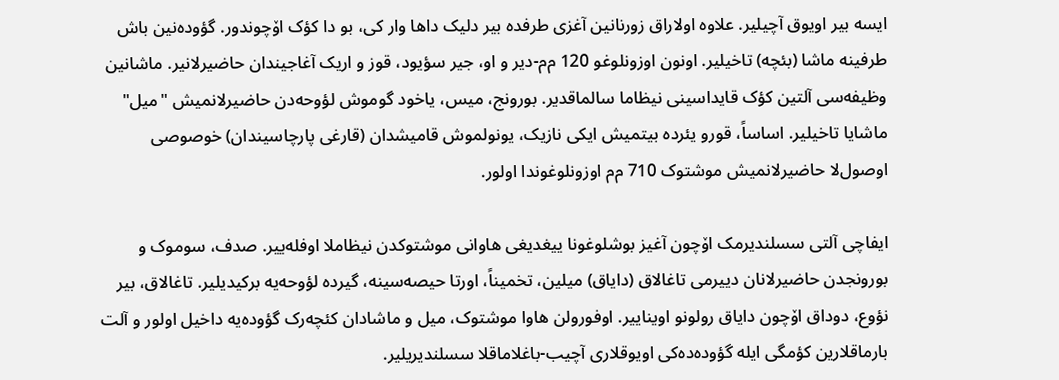ایسه بیر اویوق آچیلیر. علاوه اولاراق زورنانین آغزی طرفده بیر دلیک داها وار کی، بو دا کؤک اۆچوندور. گؤوده‌نین باش طرفینه ماشا (بئچه) تاخیلیر. اونون اوزونلوغو 120 م‌م-دیر و او، جیر سؤیود، قوز و اریک آغاجیندان حاضیرلانیر. ماشانین وظیفه‌سی آلتین کؤک قایداسینی نیظاما سالماقدیر. بورونج، میس، یاخود گوموش لؤوحه‌دن حاضیرلانمیش "میل" ماشایا تاخیلیر. اساساً، قورو یئرده بیتمیش ایکی نازیک، یونولموش قامیشدان (قارغی پارچاسیندان) خوصوصی اوصول‌لا حاضیرلانمیش موشتوک 710 م‌م اوزونلوغوندا اولور.

ایفاچی آلتی سسلندیرمک اۆچون آغیز بوشلوغونا ییغدیغی هاوانی موشتوکدن نیظاملا اوفله‌ییر. صدف، سوموک و بورونجدن حاضیرلانان دییرمی تاغالاق (دایاق) میلین، تخمیناً، اورتا حیصه‌سینه، گیرده لؤوحه‌یه برکیدیلیر. تاغالاق، بیر نؤوع، دوداق اۆچون دایاق رولونو اویناییر. اوفورولن هاوا موشتوک، میل و ماشادان کئچه‌رک گؤوده‌یه داخیل اولور و آلت بارماقلارین کؤمگی ایله گؤوده‌ده‌کی اویوقلاری آچیب-باغلاماقلا سسلندیریلیر.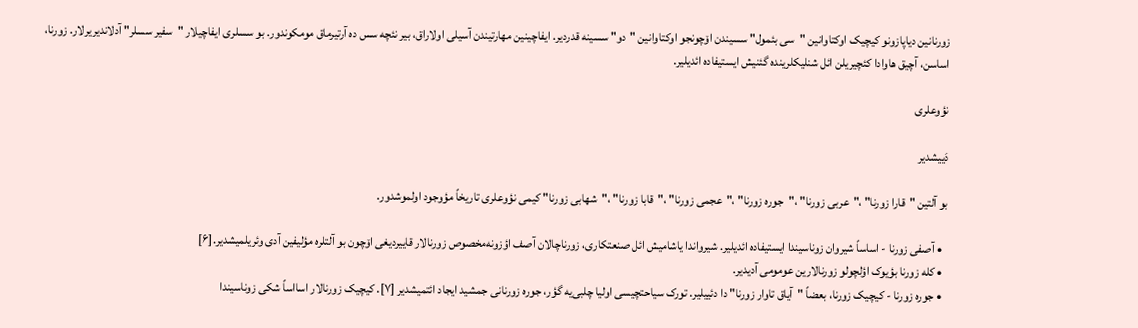زورنانین دیاپازونو کیچیک اوکتاوانین "سی بئمول" سسیندن اۆچونجو اوکتاوانین "دو" سسینه قدردیر. ایفاچینین مهارتیندن آسیلی اولاراق، بیر نئچه سس ده آرتیرماق مومکوندور. بو سسلری ایفاچیلار "سفیر سسلر" آدلاندیریرلار. زورنا، اساسن، آچیق هاوادا کئچیریلن ائل شنلیکلرینده گئنیش ایستیفاده ائدیلیر.

نؤوعلری

دَییشدیر

بو آلتین "قارا زورنا" ،"عربی زورنا" ،"جوره زورنا" ،"عجمی زورنا" ،"قابا زورنا" ،"شهابی زورنا" کیمی نؤوعلری تاریخاً مؤوجود اولموشدور.

  • آصفی زورنا - اساساً شیروان زوناسیندا ایستیفاده ائدیلیر. شیرواندا یاشامیش ائل صنعتکاری، زورناچالان آصف اؤزونه‌مخصوص زورنالار قاییردیغی اۆچون بو آلتلره مؤلیفین آدی وئریلمیشدیر.[۶]
  • کله زورنا بؤیوک اؤلچولو زورنالارین عومومی آدیدیر.
  • جوره زورنا - کیچیک زورنا، بعضاً "آیاق تاوار زورنا" دا دئییلیر. تورک سیاحتچیسی اولیا چلبی‌یه گؤر، جوره زورنانی جمشید ایجاد ائتمیشدیر [۷]. کیچیک زورنالار اسااساً شکی زوناسیندا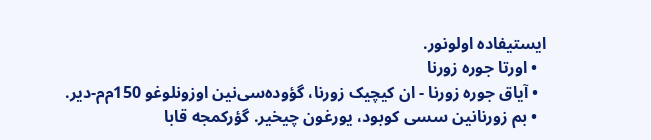ایستیفاده اولونور.
  • اورتا جوره زورنا
  • آیاق جوره زورنا - ان کیچیک زورنا، گؤوده‌سی‌نین اوزونلوغو 150م‌م-دیر.
  • بم زورنانین سسی کوبود، یورغون چیخیر. گؤرکمجه قابا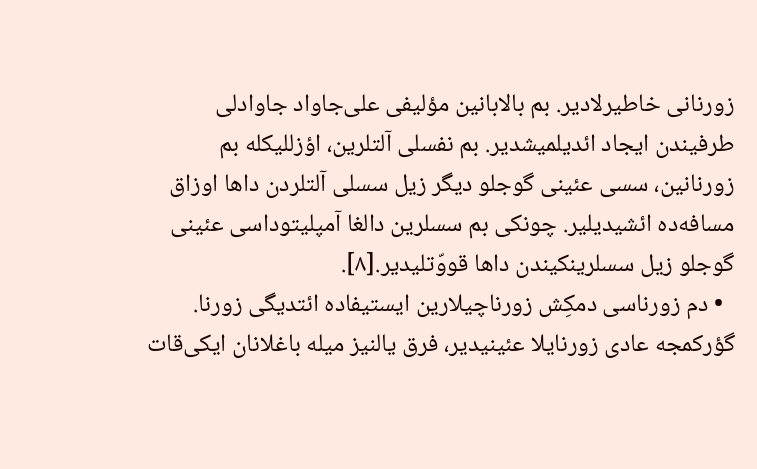زورنانی خاطیرلادیر. بم بالابانین مؤلیفی علی‌جاواد جاوادلی طرفیندن ایجاد ائدیلمیشدیر. بم نفسلی آلتلرین، اؤزللیکله بم زورنانین، سسی عئینی گوجلو دیگر زیل سسلی آلتلردن داها اوزاق مسافه‌ده ائشیدیلیر. چونکی بم سسلرین دالغا آمپلیتوداسی عئینی گوجلو زیل سسلرینکیندن داها قووّتلیدیر.[۸].
  • دم زورناسی دمکِش زورناچیلارین ایستیفاده ائتدیگی زورنا. گؤرکمجه عادی زورنایلا عئینیدیر، فرق یالنیز میله باغلانان ایکی‌قات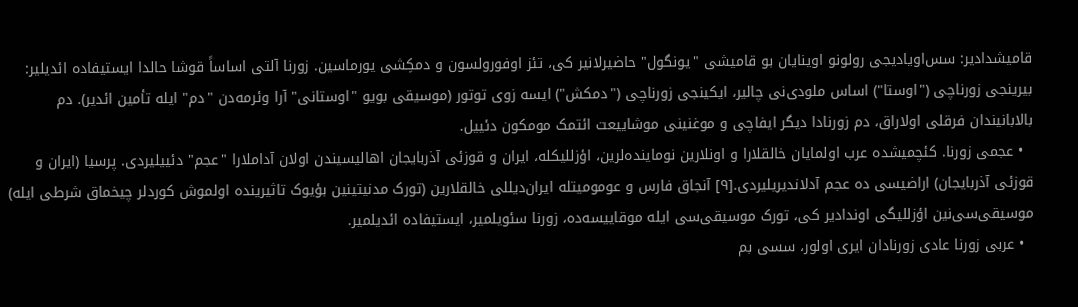قامیشدادیر: سس‌اویادیجی رولونو اوینایان بو قامیشی "یونگول" حاضیرلانیر کی، تئز اوفورولسون و دمکِشی یورماسین. زورنا آلتی اساساً قوشا حالدا ایستیفاده ائدیلیر: بیرینجی زورناچی ("اوستا") اساس ملودی‌نی چالیر، ایکینجی زورناچی ("دمکش") ایسه زوی توتور (موسیقی بویو "اوستانی" آرا وئرمه‌دن "دم" ایله تأمین ائدیر). دم بالابانیندان فرقلی اولاراق، دم زورنادا دیگر ایفاچی و موغنینی موشاییعت ائتمک مومکون دئییل.
  • عجمی زورنا. کئچمیشده عرب اولمایان خالقلارا و اونلارین نوماینده‌لرین، اؤزللیکله، ایران و قوزئی آذربایجان اهالیسیندن اولان آداملارا "عجم" دئییلیردی. پرسیا (ایران و قوزئی آذربایجان) اراضیسی ده عجم آدلاندیریلیردی.[۹] آنجاق فارس و عومومیتله ایران‌دیللی خالقلارین (تورک مدنیتینین بؤیوک تاثیرینده اولموش کوردلر چیخماق شرطی ایله) موسیقی‌سی‌نین اؤزللیگی اوندادیر کی، تورک موسیقی‌سی ایله موقاییسه‌ده، زورنا سئویلمیر، ایستیفاده ائدیلمیر.
  • عربی زورنا عادی زورنادان ایری اولور، سسی بم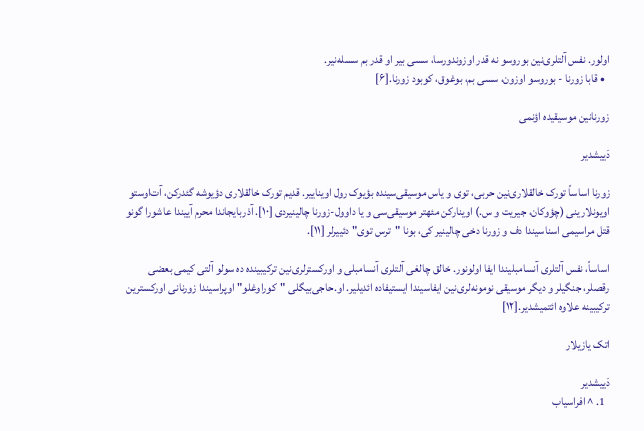اولور. نفس آلتلری‌نین بوروسو نه قدر اوزوندورسا، سسی بیر او قدر بم سسله‌نیر.
  • قابا زورنا - بوروسو اوزون، سسی بم، بوغوق، کوبود زورنا.[۶]

زورنانین موسیقیده اؤنمی

دَییشدیر

زورنا اساساً تورک خالقلاری‌نین حربی، توی و یاس موسیقی‌سینده بؤیوک رول اویناییر. قدیم تورک خالقلاری دؤیوشه گئدرکن، آت‌اوستو اویونلارینی (چؤوکان، جیریت و س.) اوینارکن مئهتر موسیقی‌سی و یا داوول-زورنا چالینیردی [۱۰]. آذربایجاندا محرم آییندا عاشورا گونو قتل مراسیمی اسناسیندا دف و زورنا دخی چالینیر کی، بونا "ترس توی" دئییرلر [۱۱].

اساساً، نفس آلتلری آنسامبلیندا ایفا اولونور. خالق چالغی آلتلری آنسامبلی و اورکسترلری‌نین ترکیبینده ده سولو آلتی کیمی بعضی رقصلر، جنگیلر و دیگر موسیقی نومونه‌لری‌نین ایفاسیندا ایستیفاده ائدیلیر. او.حاجی‌بیگلی "کوراوغلو" اوپراسیندا زورنانی اورکسترین ترکیبینه علاوه ائتمیشدیر.[۱۲]

اتک یازیلار

دَییشدیر
  1. ^ افراسیاب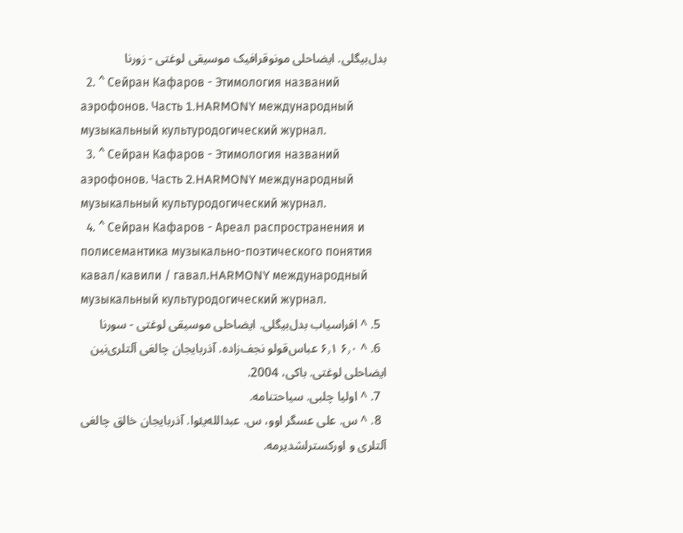بدل‌بیگلی. ایضاحلی مونوقرافیک موسیقی لوغتی - زورنا
  2. ^ Сейран Кафаров - Этимология названий аэрофонов. Часть 1.HARMONY международный музыкальный культуродогический журнал.
  3. ^ Сейран Кафаров - Этимология названий аэрофонов. Часть 2.HARMONY международный музыкальный культуродогический журнал.
  4. ^ Сейран Кафаров - Ареал распространения и полисемантика музыкально-поэтического понятия кавал/кавили / гавал.HARMONY международный музыкальный культуродогический журнал.
  5. ^ افراسیاب بدل‌بیگلی. ایضاحلی موسیقی لوغتی - سورنا
  6. ^ ۶٫۰ ۶٫۱ عباس‌قولو نجف‌زاده. آذربایجان چالغی آلتلری‌نین ایضاحلی لوغتی. باکی، 2004.
  7. ^ اولیا چلبی. سیاحتنامه.
  8. ^ س. علی عسگر اوو، س. عبدالله‌یئوا. آذربایجان خالق چالغی آلتلری و اورکسترلشدیرمه.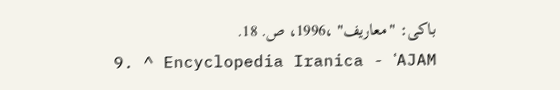باکی: "معاریف" ،1996، ص. 18.
  9. ^ Encyclopedia Iranica - ʿAJAM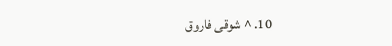10. ^ شوقی فاروق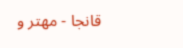قانجا - مهتر و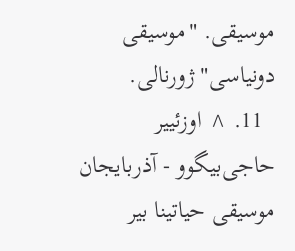موسیقی. "موسیقی دونیاسی" ژورنالی.
  11. ^ اوزئییر حاجی‌بیگوو - آذربایجان موسیقی حیاتینا بیر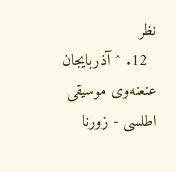نظر
  12. ^ آذربایجان عنعنه‌وی موسیقی اطلسی - زورنا